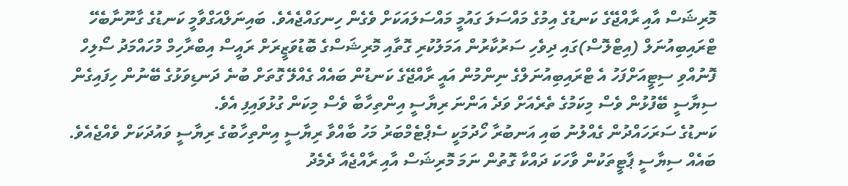މޮރިޝަސް އާއި ރާއްޖޭގެ ކަނޑުގެ އިމުގެ މައްސަލަ ގައުމީ މައްސަލައަކަށް ވެގެން ހިނގައްޖެއެވެ. ބައިނަލްއަގްވާމީ ކަނޑުގެ ގާނޫނާބެހޭ ޓްރައިބިއުނަލް (އިޓްލޮސް)ގައި ދިވެހި ސަރުކާރުން އަމަލުކުރި ގޮތާއި މޮރިޝަސްގެ ބޮޑުވަޒީރަށް ރައީސް އިބްރާހިމް މުހައްމަދު ސޯލިހް ފޮނުއްވި ސިޓީއަށްފަހު އެ ޓްރައިބިއުނަލްގެ ނިންމުން އައީ ރާއްޖޭގެ ކަނޑުން ބައެއް ގެއްލޭ ގޮތަށް ބުނެ ދަނޑިވަޅުގެ ބޭނުން ހިފައިގެން ސިޔާސީ ބޭފުޅުން ވެސް މިކަމުގެ ތެރެއަށް ވަދެ އަންނަ ރިޔާސީ އިންތިހާބާ ވެސް މިކަން ގުޅުވައިފި އެވެ.
ކަނޑުގެ ސަރަހައްދުން ގެއްލުނު ބައި އަނބުރާ ހޯދުމަކީ ސެޕްޓެމްބަރު މަހު ބާއްވާ ރިޔާސީ އިންތިހާބުގެ ރިޔާސީ ވައުދަކަށް ވެއްޖެއެވެ. ބައެއް ސިޔާސީ ޕާޓީތަކުން ވާހަކަ ދައްކާ ގޮތުން ނަމަ މޮރިޝަސް އާއި ރާއްޖެއާ ދެމެދު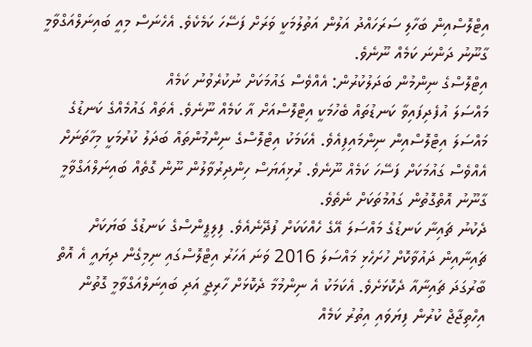އިޓްލޮސްއިން ބަހާލި ސަރަހައްދު އަލުން އަތުލުމަކީ ވަރަށް ފަސޭހަ ކަމެކެވެ. އެހެނަސް މިއީ ބައިނަލްއަގްވާމީ ގާނޫނު ދަންނަ ކަމެއް ނޫނެވެ.
އިޓްލޮސްގެ ނިންމުން ބަދަލުކުރުން: އެއްވެސް ގައުމަކަށް ނުކުރެވުނު ކަމެއް
މައްސަލަ އުފެދިފައިވާ ކަނޑުތައް ބެހުމަކީ އިޓްލޮސްއަށް އާ ކަމެއް ނޫނެވެ. އެތައް ގައުމެއްގެ ކަނޑުގެ މައްސަލަ އިޓްލޮސްއިން ނިންމައިފިއެވެ. އެކަމަކު އިޓްލޮސްގެ ނިންމުންތައް ބަދަލު ކުރުމަކީ މިހާތަނަށް އެއްވެސް ގައުމަކަށް ފަސޭހަ ކަމެއް ނޫނެވެ. ރުޅިއަޔަސް ހިންދިރުވާލުން ނޫން ގޮތެއް ބައިނަލްއަގްވާމީ ގާނޫނު އޮތްގޮތުން ގައުމުތަކަށް ނެތެވެ.
ދެކުނު ޗައިނާ ކަނޑުގެ މައްސަލަ އޭގެ ހެއްކަކަށް ފުދޭނެއެވެ. ފިލިޕީންސްގެ ކަނޑުގެ ބަޔަކަށް ޗައިނާއިން ދައުވާކޮށް ހުށަހެޅި މައްސަލަ 2016 ވަނަ އަހަރު އިޓްލޮސްގައި ނިމިގެން ދިޔައީ އެ އޮތް ބާރުގަދަ ޗައިނާއާ ދެކޮޅަށެވެ. އެކަމަކު އެ ނިންމުމާ ދެކޮޅަށް ހާރިޖީ އަދި ބައިނަލްއަގްވާމީ ގޮތުން އިހްތިޖާޖް ކުރުން ފިޔަވައި އިތުރު ކަމެއް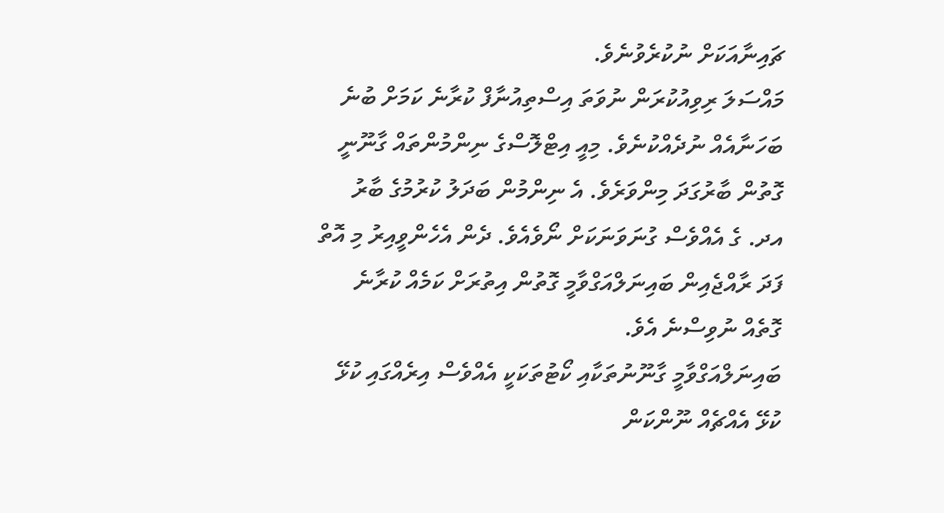ޗައިނާއަކަށް ނުކުރެވުނެވެ.
މައްސަލަ ރިވިއުކުރަން ނުވަތަ އިސްތިއުނާފް ކުރާނެ ކަމަށް ބުނެ ބަހަނާއެއް ނުދެއްކުނެވެ. މިއީ އިޓްލޮސްގެ ނިންމުންތައް ގާނޫނީ ގޮތުން ބާރުގަދަ މިންވަރެވެ. އެ ނިންމުން ބަދަލު ކުރުމުގެ ބާރު އދ. ގެ އެއްވެސް ގުނަވަނަކަށް ނޯވެއެވެ. ދެން އެހެންވީއިރު މި އޮތް ފަދަ ރާއްޖެއިން ބައިނަލްއަގްވާމީ ގޮތުން އިތުރަށް ކަމެއް ކުރާނެ ގޮތެއް ނުވިސްނެ އެވެ.
ބައިނަލްއަގްވާމީ ގާނޫނުތަކާއި ކޯޓުތަކަކީ އެއްވެސް އިރެއްގައި ކުޅޭ ކުޅޭ އެއްޗެއް ނޫންކަން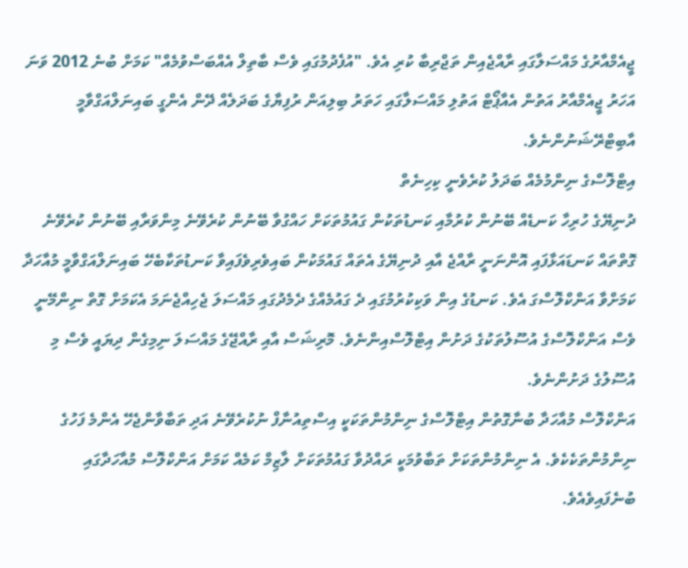ޖީއެމްއާރުގެ މައްސަލާގައި ރާއްޖެއިން ތަޖްރިބާ ކުރި އެވެ. "އުފެދުމުގައި ވެސް ބާތިލް އެއްބަސްވުމެއް" ކަމަށް ބުނެ 2012 ވަނަ އަހަރު ޖީއެމްއާރު އަތުން އެއާޕޯޓް އަތުލި މައްސަލާގައި ހަތަރު ބިލިއަން ރުފިޔާގެ ބަދަލެއް ދޭން އެންގީ ބައިނަލްއަގްވާމީ އާބިޓްރޭޝަނުންނެވެ.
އިޓްލޮސްގެ ނިންމުމެއް ބަދަލު ކުރެވެނީ ކިހިނެތް
ދުނިޔޭގެ ހުރިހާ ކަނޑެއް ބޭނުން ކުރުމާއި ކަނޑުތަކުން ގައުމުތަކަށް ހައްގުވާ ބޭނުން ކުރެވޭނެ މިންވަރާއި ބޭނުން ކުރެވޭނެ ގޮތްތައް ކަނޑައަޅާފައި އޮންނަނީ ރާއްޖެ އާއި ދުނިޔޭގެ އެތައް ގައުމަކުން ބައިވެރިވެފައިވާ ކަނޑުތަކާބެހޭ ބައިނަލްއަގްވާމީ މުއާހަދާ ކަމަށްވާ އަންކްލޮސްގަ އެވެ. ކަނޑުގެ އިން ވަކިކުރުމުގައި ދެ ގައުމެއްގެ ދެމެދުގައި މައްސަލަ ޖެހިއްޖެނަމަ އެކަމަށް ގޮތް ނިންމޭނީ ވެސް އަންކްލޮސްގެ އުސޫލުތަކުގެ ދަށުން އިޓްލޮސްއިންނެވެ. މޮރިޝަސް އާއި ރާއްޖޭގެ މައްސަލަ ނިމިގެން ދިޔައީ ވެސް މި އުސޫލުގެ ދަށުންނެވެ.
އަންކްލޮސް މުއާހަދާ ބުނާގޮތުން އިޓްލޮސްގެ ނިންމުންތަކަކީ އިސްތިއުނާފް ނުކުރެވޭނެ އަދި ތަބާވާންޖެހޭ އެންމެ ފަހުގެ ނިންމުންތަކެކެވެ. އެ ނިންމުންތަކަށް ތަބާވުމަކީ ރައްދުވާ ގައުމުތަކަށް ލާޒިމް ކަމެއް ކަމަށް އަންކްލޮސް މުއާހަދާގައި ބުނެފައިވެއެވެ.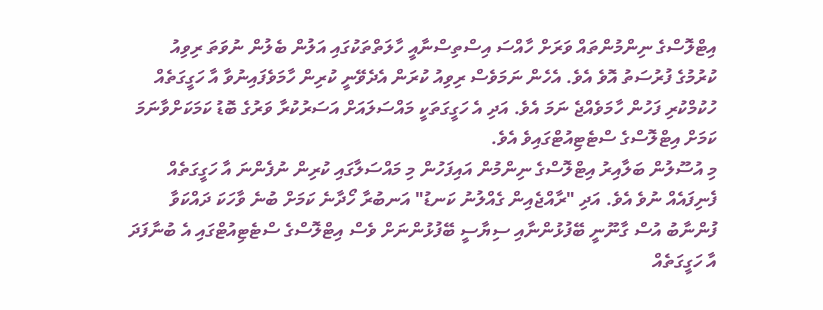އިޓްލޮސްގެ ނިންމުންތައް ވަރަށް ހާއްސަ އިސްތިސްނާއީ ހާލަތްތަކުގައި އަލުން ބެލުން ނުވަތަ ރިވިއު ކުރުމުގެ ފުރުސަތު އޮވެ އެވެ. އެހެން ނަމަވެސް ރިވިއު ކުރަން އެދެވޭނީ ކުރިން ހާމަވެފައިނުވާ އާ ހަގީގަތެއް ހުކުމްކުރި ފަހުން ހާމަވެއްޖެ ނަމަ އެވެ. އަދި އެ ހަގީގަތަކީ މައްސަލައަށް އަސަރުކުރާ ވަރުގެ ބޮޑު ކަމަކަށްވާނަމަ ކަމަށް އިޓްލޮސްގެ ސްޓެޓިއުޓްގައިވެ އެވެ.
މި އުސޫލުން ބަލާއިރު އިޓްލޮސްގެ ނިންމުން އައިފަހުން މި މައްސަލާގައި ކުރިން ނުފެންނަ އާ ހަގީގަތެއް ފެނިފައެއް ނުވެ އެވެ. އަދި "ރާއްޖެއިން ގެއްލުނު ކަނޑު" އަނބުރާ ހޯދާނެ ކަމަށް ބުނެ ވާހަކަ ދައްކަވާ ފުންނާބު އުސް ގާނޫނީ ބޭފުޅުންނާއި ސިޔާސީ ބޭފުޅުންނަށް ވެސް އިޓްލޮސްގެ ސްޓެޓިއުޓްގައި އެ ބުނާފަދަ އާ ހަގީގަތެއް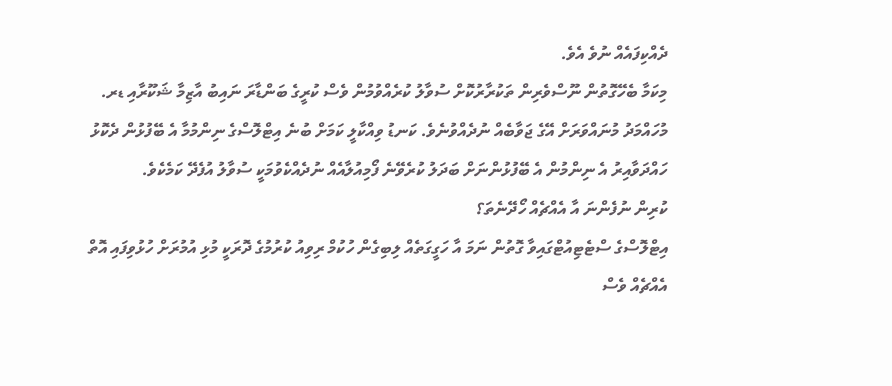ދެއްކިފައެއް ނުވެ އެވެ.
މިކަމާ ބެހޭގޮތުން ނޫސްވެރިން ތަކުރާރުކޮށް ސުވާލު ކުރެއްވުމުން ވެސް ކުރީގެ ބަންޑާރަ ނައިބު އާޒިމާ ޝަކޫރާއި ޑރ. މުހައްމަދު މުނައްވަރަށް އޭގެ ޖަވާބެއް ނުދެއްވުނެވެ. ކަނޑު ވިއްކާލީ ކަމަށް ބުނެ އިޓްލޮސްގެ ނިންމުމާ އެ ބޭފުޅުން ދެކޮޅު ހައްދަވާއިރު އެ ނިންމުން އެ ބޭފުޅުންނަށް ބަދަލު ކުރެވޭނެ ފޯމިއުލާއެއް ނުދެއްކެވުމަކީ ސުވާލު އުފެދޭ ކަމެކެވެ.
ކުރިން ނުފެންނަ އާ އެއްޗެއް ހޯދޭނެތަ؟
އިޓްލޮސްގެ ސްޓެޓިއުޓްގައިވާ ގޮތުން ނަމަ އާ ހަގީގަތެއް ލިބިގެން ހުކުމް ރިވިއު ކުރުމުގެ ދޮރަކީ މުޅި އުމުރަށް ހުޅުވިފައި އޮތް އެއްޗެއް ވެސް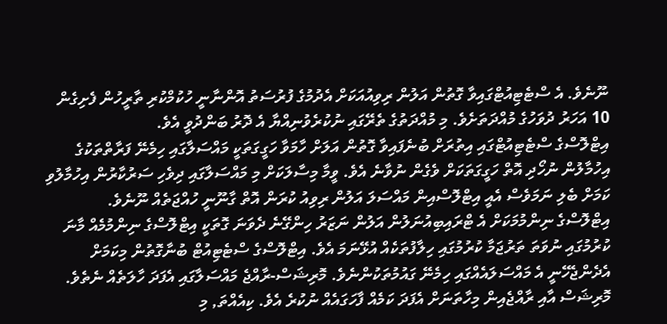ނޫނެވެ. އެ ސްޓެޓިއުޓްގައިވާ ގޮތުން އަލުން ރިވިއުއަކަށް އެދުމުގެ ފުރުސަތު އޮންނާނީ ހުކުމްކުރި ތާރީހުން ފެށިގެން 10 އަހަރު ދުވަހުގެ މުއްދަތަށެވެ. މި މުއްދަތުގެ ތެރޭގައި ނުކުރެވުނިއްޔާ އެ ދޮރު ބަންދުވީ އެވެ.
އިޓްލޮސްގެ ސްޓެޓިއުޓްގައި އިތުރަށް ބުނެފައިވާ ގޮތުން އަލަށް ހާމަވާ ހަގީގަތަކީ މައްސަލާގައި ހިމެނޭ ފަރާތްތަކުގެ އިހުމާލުން ނުހޯދި އޮތް ހަގީގަތަކަށް ވެގެން ނުވާނެ އެވެ. ވީމާ މިސާލަކަށް މި މައްސަލާގައި ދިވެހި ސަރުކާރުން އިހުމާލުވި ކަމަށް ބެލި ނަމަވެސް އެއީ އިޓްލޮސްއިން މައްސަލަ އަލުން ރިވިއު ކުރަން އޮތް ގާނޫނީ ހުއްޖަތެއް ނޫނެވެ.
އިޓްލޮސްގެ ނިންމުމަކަށް އެ ޓްރައިބިއުނަލުން އަލުން ނަޒަރު ހިންގޭނެ ދެވަނަ ގޮތަކީ އިޓްލޮސްގެ ނިންމުމެއް މާނަ ކުރުމުގައި ނުވަތަ ތަރުޖަމާ ކުރުމުގައި ހިލާފުތަކެއް އުޅޭނަމަ އެވެ. އިޓްލޮސްގެ ސްޓެޓިއުޓް ބުނާގޮތުން މިކަމަށް އެދެންޖެހޭނީ އެ މައްސަލައެއްގައި ހިމެނޭ ގައުމުތަކުންނެވެ. މޮރިޝަސް-ރާއްޖެ މައްސަލާގައި އެފަދަ ހާލަތެއް ނެތެވެ.
މޮރިޝަސް އާއި ރާއްޖެއިން މިހާތަނަށް އެފަދަ ކަމެއް ފާހަގައެއް ނުކުރެ އެވެ. ކިއެއްތަ, މި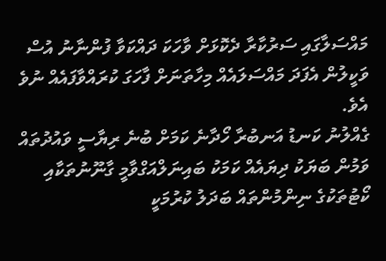މައްސަލާގައި ސަރުކާރާ ދެކޮޅަށް ވާހަކަ ދައްކަވާ ފުންނާނު އުސް ވަކީލުން އެފަދަ މައްސަލައެއް މިހާތަނަށް ފާހަގަ ކުރައްވާފައެއް ނުވެ އެވެ.
ގެއްލުނު ކަނޑު އަނބުރާ ހޯދާނެ ކަމަށް ބުނެ ރިޔާސީ ވައުދުތައް ވަމުން ބަޔަކު ދިޔައެއް ކަމަކު ބައިނަލްއަގްވާމީ ގާނޫނުތަކާއި ކޯޓުތަކުގެ ނިންމުންތައް ބަދަލު ކުރުމަކީ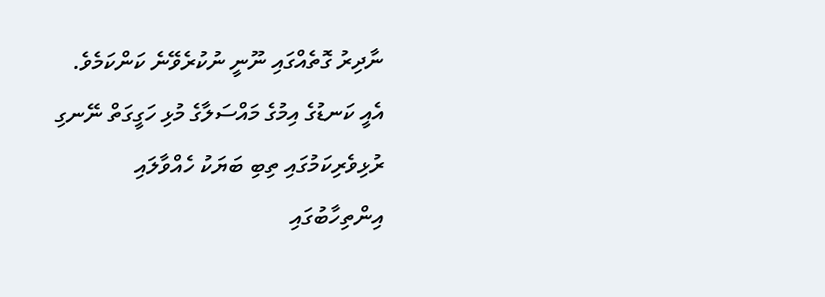ނާދިރު ގޮތެއްގައި ނޫނީ ނުކުރެވޭނެ ކަންކަމެވެ. އެއީ ކަނޑުގެ އިމުގެ މައްސަލާގެ މުޅި ހަގީގަތް ނޭނގި ރުޅިވެރިކަމުގައި ތިބި ބަޔަކު ހެއްވާލައި އިންތިހާބުގައި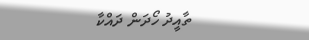ތާއީދު ހޯދަން ދައްކާ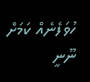ހުވަފެނެއް ކަމަށް ނޫނީ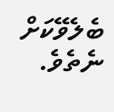ބެލެވޭކަށް ނެތެވެ.